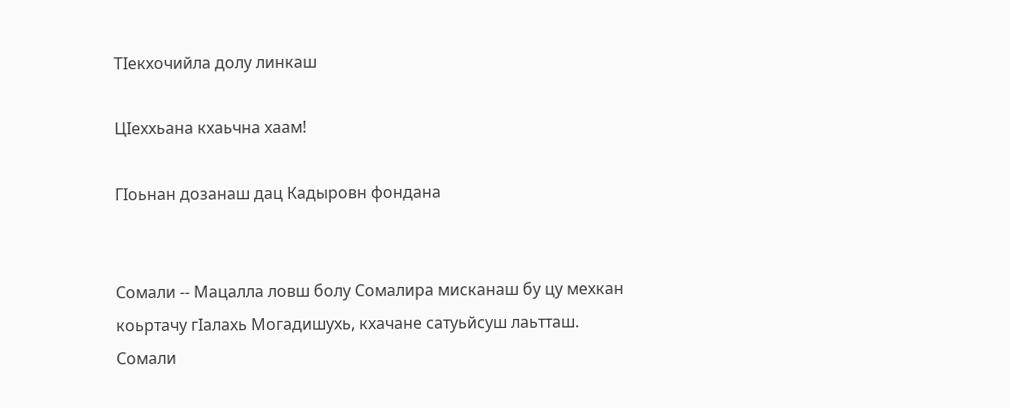ТIекхочийла долу линкаш

ЦIеххьана кхаьчна хаам!

ГIоьнан дозанаш дац Кадыровн фондана


Сомали -- Мацалла ловш болу Сомалира мисканаш бу цу мехкан коьртачу гIалахь Могадишухь, кхачане сатуьйсуш лаьтташ.
Сомали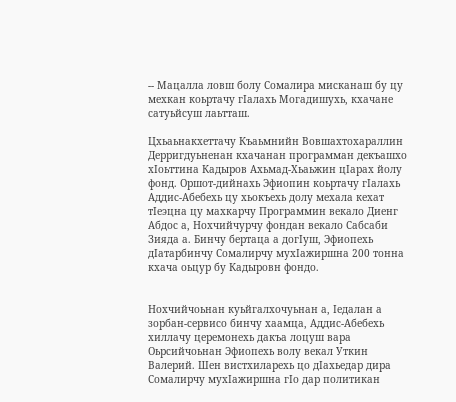-- Мацалла ловш болу Сомалира мисканаш бу цу мехкан коьртачу гIалахь Могадишухь, кхачане сатуьйсуш лаьтташ.

Цхьаьнакхеттачу Къаьмнийн Вовшахтохараллин Дерригдуьненан кхачанан программан декъашхо хIоьттина Кадыров Ахьмад-Хьаьжин цIарах йолу фонд. Оршот-дийнахь Эфиопин коьртачу гIалахь Аддис-Абебехь цу хьокъехь долу мехала кехат тIеэцна цу махкарчу Программин векало Диенг Абдос а, Нохчийчурчу фондан векало Сабсаби Зияда а. Бинчу бертаца а догIуш, Эфиопехь дIатарбинчу Сомалирчу мухIажиршна 200 тонна кхача оьцур бу Кадыровн фондо.


Нохчийчоьнан куьйгалхочуьнан а, Iедалан а зорбан-сервисо бинчу хаамца, Аддис-Абебехь хиллачу церемонехь дакъа лоцуш вара Оьрсийчоьнан Эфиопехь волу векал Уткин Валерий. Шен вистхиларехь цо дIахьедар дира Сомалирчу мухIажиршна гIо дар политикан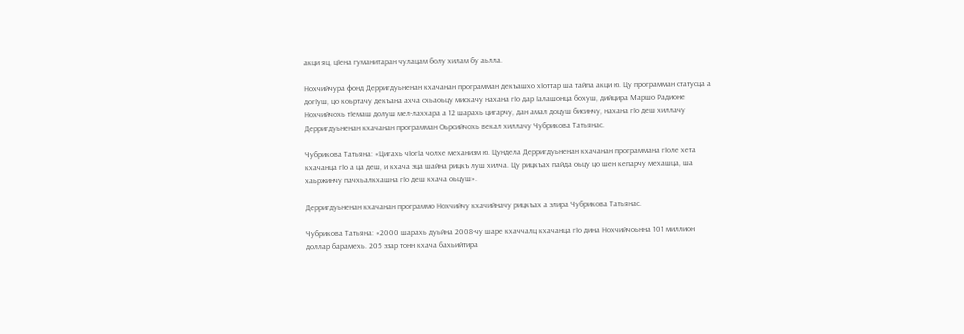акци яц, цIена гуманитаран чулацам болу хилам бу аьлла.

Нохчийчура фонд Дерригдуьненан кхачанан программан декъашхо хIоттар ша тайпа акци ю. Цу программан статусца а догIуш, цо коьртачу декъана ахча схьаоьцу мискачу нахана гIо дар Iалашонца бохуш, дийцира Маршо Радионе Нохчийчохь тIемаш долуш мел-лаххара а 12 шарахь цигарчу, дан амал доцуш бисинчу, нахана гIо деш хиллачу Дерригдуьненан кхачанан программан Оьрсийчохь векал хиллачу Чубрикова Татьянас.

Чубрикова Татьяна: «Цигахь чIогIа чолхе механизм ю. Цундела Дерригдуьненан кхачанан программана гIоле хета кхачанца гIо а ца деш, и кхача эца шайна рицкъ луш хилча. Цу рицкъах пайда оьцу цо шен кепарчу мехашца, ша хаьржинчу пачхьалкхашна гIо деш кхача оьцуш».

Дерригдуьненан кхачанан программо Нохчийчу кхачийначу рицкъах а элира Чубрикова Татьянас.

Чубрикова Татьяна: «2000 шарахь дуьйна 2008-чу шаре кхаччалц кхачанца гIо дина Нохчийчоьнна 101 миллион доллар барамехь. 205 эзар тонн кхача бахьийтира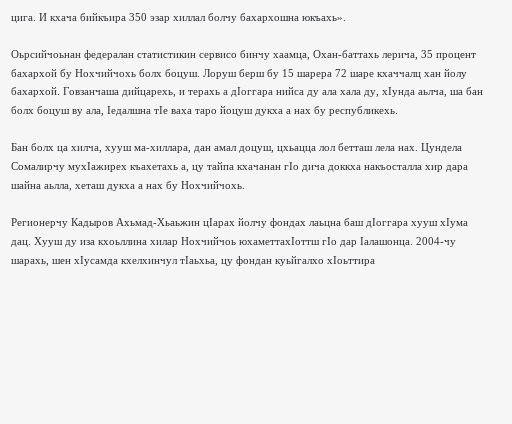цига. И кхача бийкъира 350 эзар хиллал болчу бахархошна юкъахь».

Оьрсийчоьнан федералан статистикин сервисо бинчу хаамца, Охан-баттахь лерича, 35 процент бахархой бу Нохчийчохь болх боцуш. Лоруш берш бу 15 шарера 72 шаре кхаччалц хан йолу бахархой. Говзанчаша дийцарехь, и терахь а дIоггара нийса ду ала хала ду, хIунда аьлча, ша бан болх боцуш ву ала, Iедалшна тIе ваха таро йоцуш дукха а нах бу республикехь.

Бан болх ца хилча, хууш ма-хиллара, дан амал доцуш, цхьацца лол бетташ лела нах. Цундела Сомалирчу мухIажирех къахетахь а, цу тайпа кхачанан гIо дича доккха накъосталла хир дара шайна аьлла, хеташ дукха а нах бу Нохчийчохь.

Регионерчу Кадыров Ахьмад-Хьаьжин цIарах йолчу фондах лаьцна баш дIоггара хууш хIума дац. Хууш ду иза кхоьллина хилар Нохчийчоь юхаметтахIоттш гIо дар Iалашонца. 2004-чу шарахь, шен хIусамда кхелхинчул тIаьхьа, цу фондан куьйгалхо хIоьттира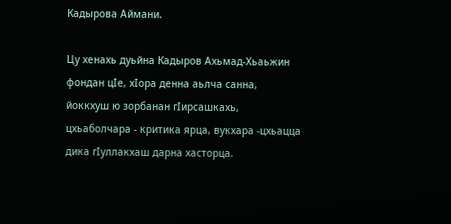Кадырова Аймани.

Цу хенахь дуьйна Кадыров Ахьмад-Хьаьжин фондан цIе, хIора денна аьлча санна, йоккхуш ю зорбанан гIирсашкахь, цхьаболчара - критика ярца, вукхара -цхьацца дика гIуллакхаш дарна хасторца.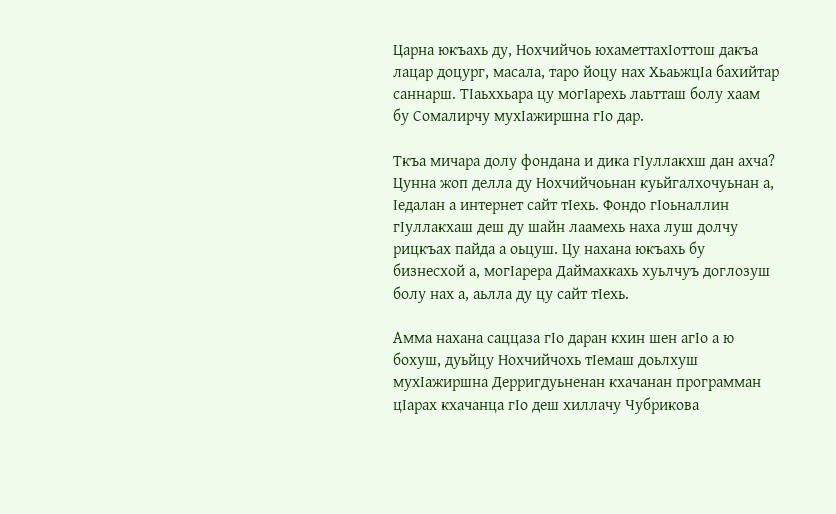Царна юкъахь ду, Нохчийчоь юхаметтахIоттош дакъа лацар доцург, масала, таро йоцу нах ХьаьжцIа бахийтар саннарш. ТIаьххьара цу могIарехь лаьтташ болу хаам бу Сомалирчу мухIажиршна гIо дар.

Ткъа мичара долу фондана и дика гIуллакхш дан ахча? Цунна жоп делла ду Нохчийчоьнан куьйгалхочуьнан а, Iедалан а интернет сайт тIехь. Фондо гIоьналлин гIуллакхаш деш ду шайн лаамехь наха луш долчу рицкъах пайда а оьцуш. Цу нахана юкъахь бу бизнесхой а, могIарера Даймахкахь хуьлчуъ доглозуш болу нах а, аьлла ду цу сайт тIехь.

Амма нахана саццаза гIо даран кхин шен агIо а ю бохуш, дуьйцу Нохчийчохь тIемаш доьлхуш мухIажиршна Дерригдуьненан кхачанан программан цIарах кхачанца гIо деш хиллачу Чубрикова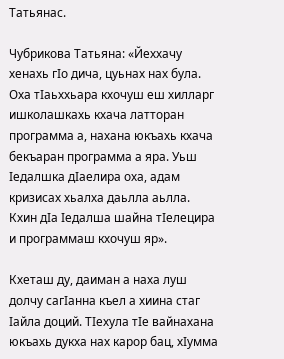Татьянас.

Чубрикова Татьяна: «Йеххачу хенахь гIо дича, цуьнах нах була. Оха тIаьххьара кхочуш еш хилларг ишколашкахь кхача латторан программа а, нахана юкъахь кхача бекъаран программа а яра. Уьш Iедалшка дIаелира оха, адам кризисах хьалха даьлла аьлла. Кхин дIа Iедалша шайна тIелецира и программаш кхочуш яр».

Кхеташ ду, даиман а наха луш долчу сагIанна къел а хиина стаг Iайла доций. ТIехула тIе вайнахана юкъахь дукха нах карор бац, хIумма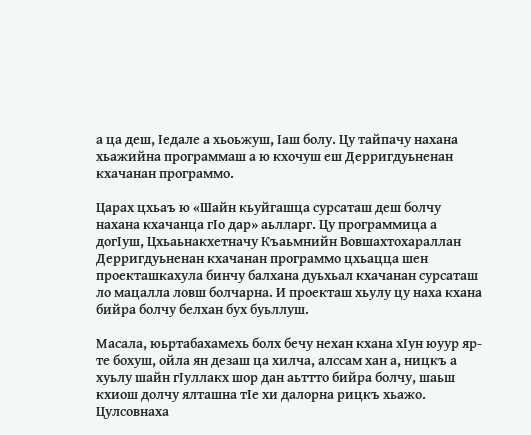а ца деш, Iедале а хьоьжуш, Iаш болу. Цу тайпачу нахана хьажийна программаш а ю кхочуш еш Дерригдуьненан кхачанан программо.

Царах цхьаъ ю «Шайн кьуйгашца сурсаташ деш болчу нахана кхачанца гIо дар» аьлларг. Цу программица а догIуш, Цхьаьнакхетначу Къаьмнийн Вовшахтохараллан Дерригдуьненан кхачанан программо цхьацца шен проекташкахула бинчу балхана дуьхьал кхачанан сурсаташ ло мацалла ловш болчарна. И проекташ хьулу цу наха кхана бийра болчу белхан бух буьллуш.

Масала, юьртабахамехь болх бечу нехан кхана хIун юуур яр-те бохуш, ойла ян дезаш ца хилча, алссам хан а, ницкъ а хуьлу шайн гIуллакх шор дан аьттто бийра болчу, шаьш кхиош долчу ялташна тIе хи далорна рицкъ хьажо. Цулсовнаха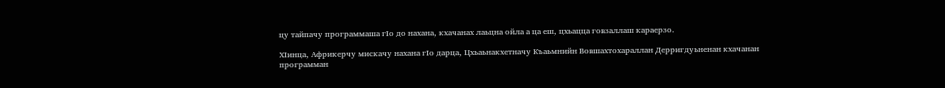цу тайпачу программаша гIо до нахана, кхачанах лаьцна ойла а ца еш, цхьацца говзаллаш караерзо.

ХIинца, Африкерчу мискачу нахана гIо дарца, Цхьаьнакхетначу Къаьмнийн Вовшахтохараллан Дерригдуьненан кхачанан программан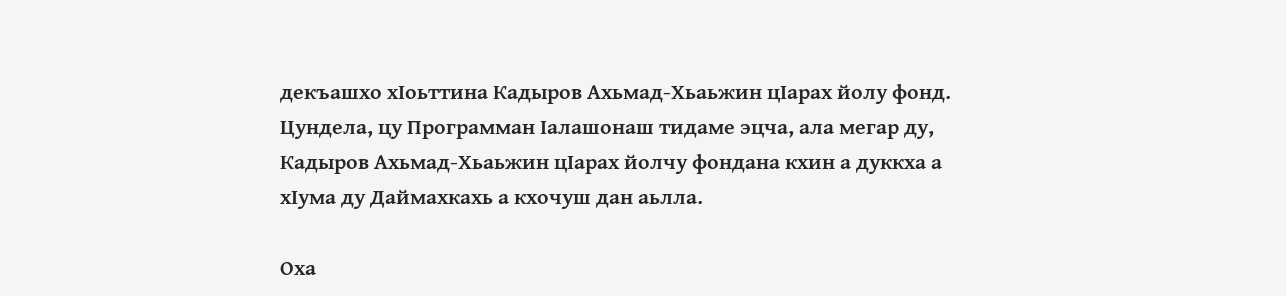декъашхо хIоьттина Кадыров Ахьмад-Хьаьжин цIарах йолу фонд. Цундела, цу Программан Iалашонаш тидаме эцча, ала мегар ду, Кадыров Ахьмад-Хьаьжин цIарах йолчу фондана кхин а дуккха а хIума ду Даймахкахь а кхочуш дан аьлла.

Оха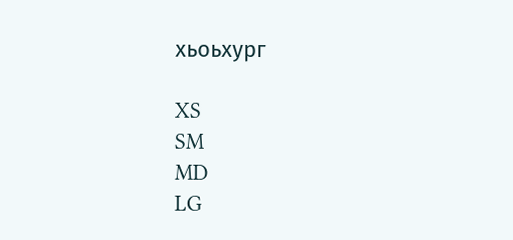хьоьхург

XS
SM
MD
LG